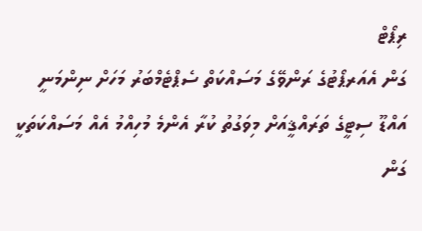ރިޕޯޓް
ގަން އެއަރޕޯޓުގެ ރަންވޭގެ މަސައްކަތް ސެޕްޓެމްބަރު މަހަށް ނިންމަނީ
އައްޑޫ ސިޓީގެ ތަރައްޤީއަށް މިވަގުތު ކުރާ އެންމެ މުހިއްމު އެއް މަސައްކަތަކީ ގަން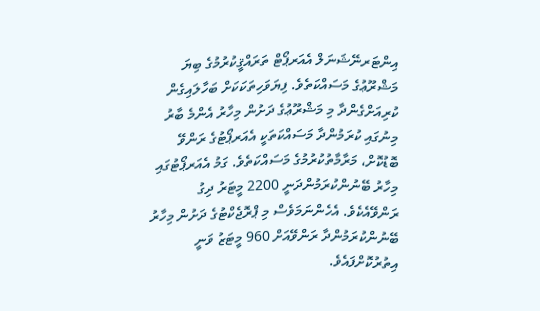އިންޓަރނޭޝަނަލް އެއަރޕޯޓް ތަރައްޤީކުރުމުގެ ބިޔަ މަޝްރޫޢުގެ މަސައްކަތެވެ. ފިޔަވަހިތަކަކަށް ބަހާލައިގެން ކުރިއަށްގެންދާ މި މަޝްރޫޢުގެ ދަށުން މިހާރު އެންމެ ބާރު މިނުގައި ކުރަމުންދާ މަސައްކަތަކީ އެއަރޕޯޓުގެ ރަންވޭ ބޮޑުކޮށް، މަރާމާތުކުރުމުގެ މަސައްކަތެވެ. ގަމު އެއަރޕޯޓުގައި މިހާރު ބޭނުންކުރަމުންދަނީ 2200 މީޓަރު ދިގު ރަންވޭއެކެވެ. އެހެންނަމަވެސް މި ޕްރޮޖެކްޓުގެ ދަށުން މިހާރު ބޭނުންކުރަމުންދާ ރަންވޭއަށް 960 މީޓަޒު ވަނީ އިތުރުކޮށްފައެވެ.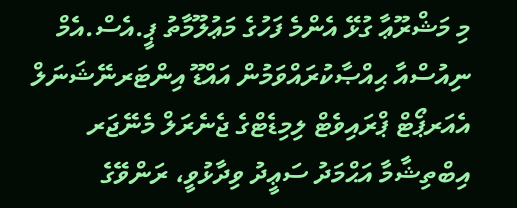މި މަޝްރޫޢާ ގުޅޭ އެންމެ ފަހުގެ މަޢުލޫމާތު ޕީ.އެސް.އެމް ނިއުސްއާ ޙިއްޞާކުރައްވަމުން އައްޑޫ އިންޓަރނޭޝަނަލް އެއަރޕޯޓް ޕްރައިވެޓް ލިމިޑެޓްގެ ޖެނެރަލް މެނޭޖަރ އިބްތިޝާމާ އަޙްމަދު ސަޢީދު ވިދާޅުވީ، ރަންވޭގެ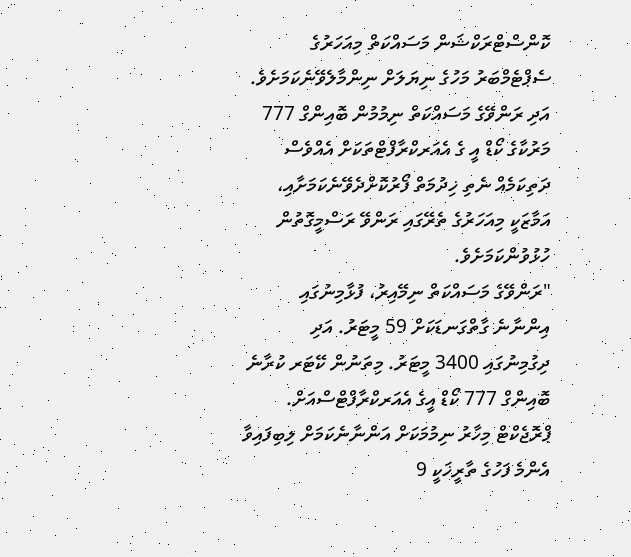ކޮންސްޓްރަކްޝަން މަސައްކަތް މިއަހަރުގެ ސެޕްޓެމްބަރު މަހުގެ ނިޔަލަށް ނިންމާލެވޭނެކަމަށެވެ. އަދި ރަންވޭގެ މަސައްކަތް ނިމުމުން ބޮއިންގް 777 މަރުކާގެ ކޯޑް އީ ގެ އެއަރކްރާފްޓްތަކަށް އެއްވެސް ދަތިކަމެއް ނެތި ޚިދުމަތް ފޯރުކޮށްދެވޭނެކަމަށާއި، އަމާޒަކީ މިއަހަރުގެ ތެރޭގައި ރަންވޭ ރަސްމީގޮތުން ހުޅުވުންކަމަށެވެ.
"ރަންވޭގެ މަސައްކަތް ނިމޭއިރު، ފުޅާމިނުގައި އިންނާނެ ގާތްގަނޑަކަށް 59 މީޓަރު. އަދި ދިގުމިނުގައި 3400 މީޓަރު. މިތަނުން ކޭޓަރ ކުރާނެ ބޮއިންގް 777 ކޯޑް އީގެ އެއަރކްރާފްޓްސްއަށް. ޕްރޮޖެކްޓް މިހާރު ނިމުމަކަށް އަންނާނެކަމަށް ލިބިފައިވާ އެންމެ ފަހުގެ ތާރީޚަކީ 9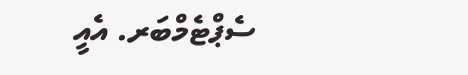ސެޕްޓެމްބަރ. އެއީ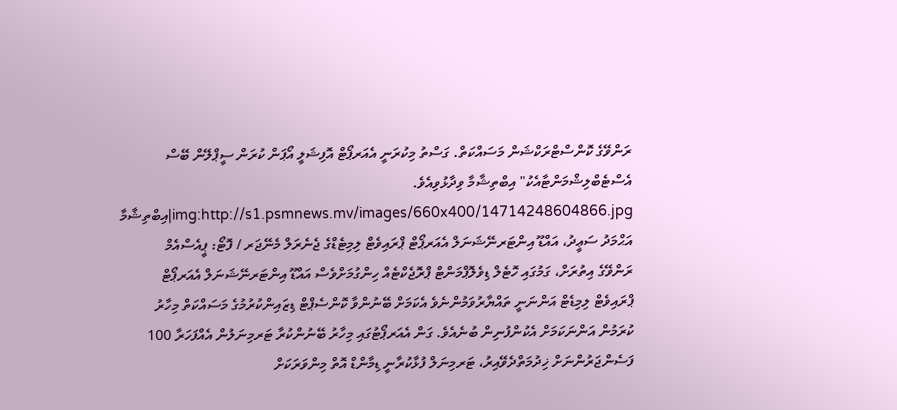ރަންވޭގެ ކޮންސްޓްރަކްޝަން މަސައްކަތް. ގަސްތު މިކުރަނީ އެއަރޕޯޓް އޮފިޝަލީ އޯޕަން ކުރަން ސީޕްލޭން ބޭސް އެސްޓެބްލިޝްމަންޓާއެކު" އިބްތިޝާމާ ވިދާޅުވިއެވެ.
img:http://s1.psmnews.mv/images/660x400/14714248604866.jpg|އިބްތިޝާމާ އަޙްމަދު ސަޢީދު، އައްޑޫ އިންޓަރނޭޝަނަލް އެއަރޕޯޓް ޕްރައިވެޓް ލިމިޓެޑްގެ ޖެނެރަލް މެނޭޖަރ / ފޮޓޯ: ޕީއެސްއެމް
ރަންވޭގެ އިތުރަށް، ގަމުގައި ހޮޓެލް ޑިވެލޮޕްމަންޓް ޕްރޮޖެކްޓެއް ހިންގުމަށްވެސް އައްޑޫ އިންޓަރނޭޝަނަލް އެއަރޕޯޓް ޕްރައިވެޓް ލިމިޑެޓް އަންނަނީ ތައްޔާރުވަމުންނެވެ އެކަމަށް ބޭނުންވާ ކޮންސެޕްޓް ޑިޒައިންކުރުމުގެ މަސައްކަތް މިހާރު ކުރަމުން އަންނަކަމަށް އެކުންފުނިން ބުނެއެވެ. ގަން އެއަރޕޯޓުގައި މިހާރު ބޭނުންކުރާ ޓަރމިނަލުން އެއްފަހަރާ 100 ފަސެންޖަރުންނަށް ޚިދުމަތްދެވޭއިރު، ޓަރމިނަލް ފުޅާކުރާނީ ޑިމާންޑް އޮތް މިންވަރަކަށް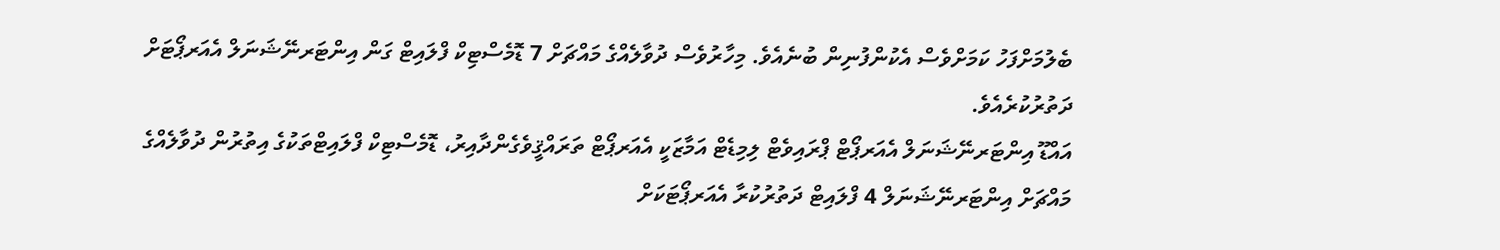ބެލުމަށްފަހު ކަމަށްވެސް އެކުންފުނިން ބުނެއެވެ. މިހާރުވެސް ދުވާލެއްގެ މައްޗަށް 7 ޑޮމެސްޓިކް ފްލައިޓް ގަން އިންޓަރނޭޝަނަލް އެއަރޕޯޓަށް ދަތުރުކުރެއެވެ.
އައްޑޫ އިންޓަރނޭޝަނަލް އެއަރޕޯޓް ޕްރައިވެޓް ލިމިޑެޓް އަމާޒަކީ އެއަރޕޯޓް ތަރައްޤީވެގެންދާއިރު، ޑޮމެސްޓިކް ފްލައިޓްތަކުގެ އިތުރުން ދުވާލެއްގެ މައްޗަށް އިންޓަރނޭޝަނަލް 4 ފްލައިޓް ދަތުރުކުރާ އެއަރޕޯޓަކަށް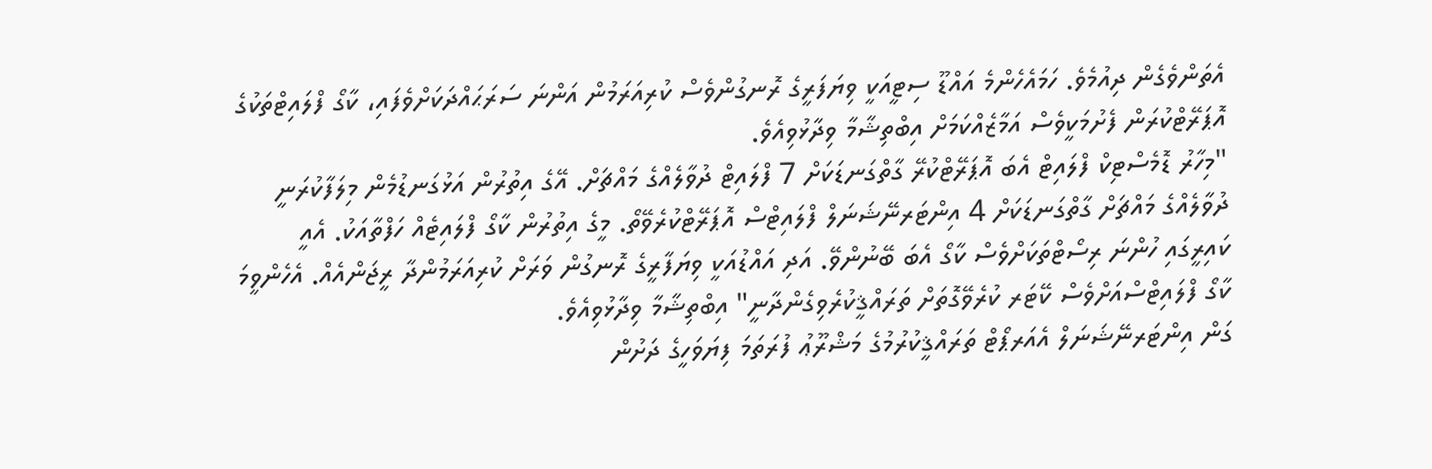އެތަންވެގެން ދިއުމެވެ. ހަމައެހެންމެ އައްޑޫ ސިޓީއަކީ ވިޔަފަރީގެ ރޮނގުންވެސް ކުރިއަރަމުން އަންނަ ސަރަޙައްދަކަށްވެފައި، ކާގޯ ފްލައިޓްތަކުގެ އޮޕަރޭޓްކުރަން ފެށުމަކީވެސް އަމާޒެއްކަމަށް އިބްތިޝާމާ ވިދާޅުވިއެވެ.
"މިހާރު ޑޮމެސްޓިކް ފްލައިޓް އެބަ އޮޕަރޭޓްކުރޭ ގާތްގަނޑަކަށް 7 ފްލައިޓް ދުވާލެއްގެ މައްޗަށް. އޭގެ އިތުރުން އަޅުގަނޑުމެން މިލަފާކުރަނީ ދުވާލެއްގެ މައްޗަށް ގާތްގަނޑަކަށް 4 އިންޓަރނޭޝަނަލް ފްލައިޓްސް އޮޕަރޭޓްކުރެވޭތޯ. މީގެ އިތުރުން ކާގޯ ފްލައިޓެއް ހަފްތާއަކު. އެއީ ކައިރީގައި ހުންނަ ރިސޯޓްތަކަށްވެސް ކާގޯ އެބަ ބޭނުންވޭ. އަދި އައްޑުއަކީ ވިޔަފާރީގެ ރޮނގުން ވަރަށް ކުރިއަރަމުންދާ ރީޖަންއެއް. އެހެންވީމަ ކާގޯ ފްލައިޓްސްއަށްވެސް ކޭޓަރ ކުރެވޭގޮތަށް ތަރައްޤީކުރެވިގެންދާނީ" އިބްތިޝާމާ ވިދާޅުވިއެވެ.
ގަން އިންޓަރނޭޝަނަލް އެއަރޕޯޓް ތަރައްޤީކުރުމުގެ މަޝްރޫޢު ފުރަތަމަ ފިޔަވަހީގެ ދަށުން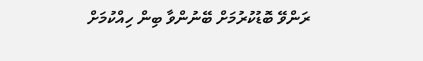ރަންވޭ ބޮޑުކުރުމަށް ބޭނުންވާ ބިން ހިއްކުމަށް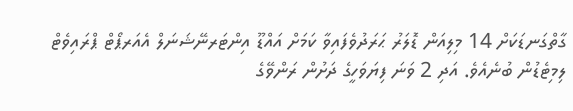ގާތްގަނޑަކަށް 14 މިލިއަން ޑޮލަރު ޙަރަދުވެފައިވާ ކަމަށް އައްޑޫ އިންޓަރނޭޝަނަލް އެއަރޕޯޓް ޕްރައިވެޓް ލިމިޓެޑުން ބުނެއެވެ. އަދި 2 ވަނަ ފިޔަވަހީގެ ދަށުން ރަންވޭގެ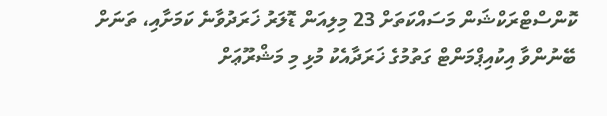ކޮންސްޓްރަކްޝަން މަސައްކަތަށް 23 މިލިއަން ޑޮލަރު ޚަރަދުވާނެ ކަމަށާއި، ތަނަށް ބޭނުންވާ އިކުއިޕްމަންޓް ގަތުމުގެ ޚަރަދާއެކު މުޅި މި މަޝްރޫޢަށް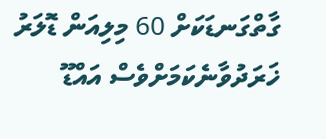ގާތްގަނޑަކަށް 60 މިލިއަން ޑޮލަރު ޚަރަދުވާނެކަމަށްވެސް އައްޑޫ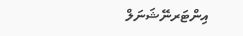އިންޓަރނޭޝަނަލް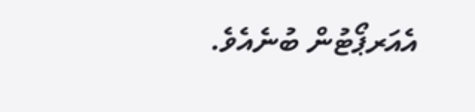އެއަރޕޯޓުން ބުނެއެވެ.